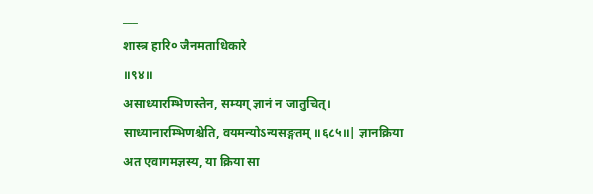___
शास्त्र हारि० जैनमताधिकारे
॥९४॥
असाध्यारम्भिणस्तेन, सम्यग् ज्ञानं न जातुचित्। साध्यानारम्भिणश्चेति, वयमन्योऽन्यसङ्गतम् ॥६८५॥| ज्ञानक्रिया
अत एवागमज्ञस्य, या क्रिया सा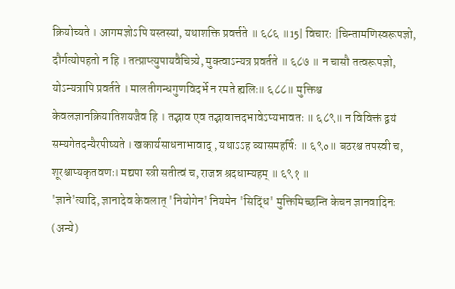क्रियोच्यते । आगमज्ञोऽपि यस्तस्यां, यथाशक्ति प्रवर्त्तते ॥ ६८६ ॥15| विचारः |चिन्तामणिस्वरूपज्ञो, दौर्गत्योपहतो न हि । तत्प्राप्त्युपायवैचित्र्ये, मुक्त्वाऽन्यत्र प्रवर्तते ॥ ६८७ ॥ न चासौ तत्वरूपज्ञो, योऽन्यत्रापि प्रवर्तते । मालतीगन्धगुणविदर्भे न रमते ह्यलिः॥ ६८८॥ मुक्तिश्च केवलज्ञानक्रियातिशयजैव हि । तद्भाव एव तद्भावात्तदभावेऽप्यभावतः ॥ ६८९॥ न विविक्तं द्वयं सम्यगेतदन्यैरपीष्यते । खकार्यसाधनाभावाद् , यथाऽऽह व्यासमहर्षिः ॥ ६९०॥ बठरश्च तपस्वी च, शूरश्चाप्यकृतवणः। मद्यपा स्त्री सतीत्वं च, राजन्न श्रदधाम्यहम् ॥ ६९१ ॥
'ज्ञाने'त्यादि, ज्ञानादेव केवलात् 'नियोगेन' नियमेन 'सिद्धिं' मुक्तिमिच्छन्ति केचन ज्ञानवादिनः (अन्ये)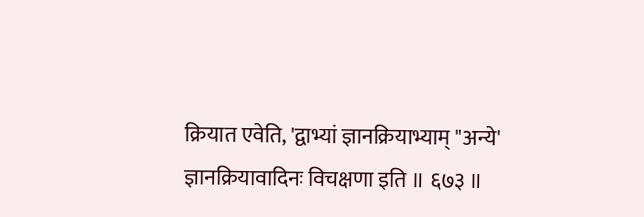क्रियात एवेति, 'द्वाभ्यां ज्ञानक्रियाभ्याम् "अन्ये' ज्ञानक्रियावादिनः विचक्षणा इति ॥ ६७३ ॥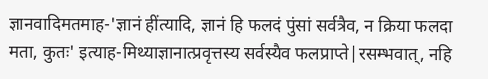ज्ञानवादिमतमाह-'ज्ञानं हींत्यादि, ज्ञानं हि फलदं पुंसां सर्वत्रैव, न क्रिया फलदा मता, कुतः' इत्याह-मिथ्याज्ञानात्प्रवृत्तस्य सर्वस्यैव फलप्राप्ते|रसम्भवात्, नहि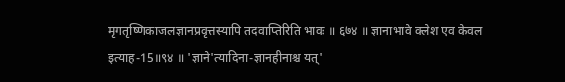मृगतृष्णिकाजलज्ञानप्रवृत्तस्यापि तदवाप्तिरिति भावः ॥ ६७४ ॥ ज्ञानाभावे क्लेश एव केवल इत्याह-15॥९४ ॥ 'ज्ञाने'त्यादिना-ज्ञानहीनाश्च यत्'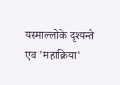यस्माल्लोके दृश्यन्ते एव 'महाक्रिया'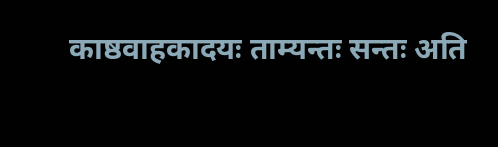काष्ठवाहकादयः ताम्यन्तः सन्तः अति